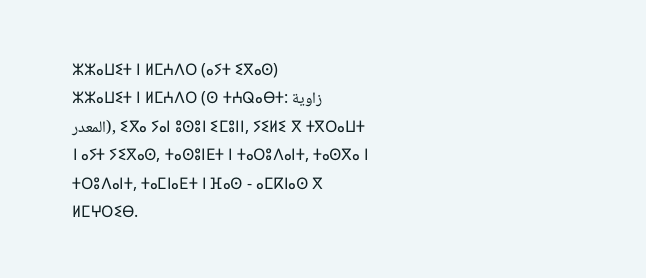ⵣⵣⴰⵡⵉⵜ ⵏ ⵍⵎⵄⴷⵔ (ⴰⵢⵜ ⵉⴳⴰⵙ)
ⵣⵣⴰⵡⵉⵜ ⵏ ⵍⵎⵄⴷⵔ (ⵙ ⵜⵄⵕⴰⴱⵜ: زاوية المعدر), ⵉⴳⴰ ⵢⴰⵏ ⵓⵙⵓⵏ ⵉⵎⵓⵏⵏ, ⵢⵉⵍⵉ ⴳ ⵜⴳⵔⴰⵡⵜ ⵏ ⴰⵢⵜ ⵢⵉⴳⴰⵙ, ⵜⴰⵙⵓⵏⴹⵜ ⵏ ⵜⴰⵔⵓⴷⴰⵏⵜ, ⵜⴰⵙⴳⴰ ⵏ ⵜⵔⵓⴷⴰⵏⵜ, ⵜⴰⵎⵏⴰⴹⵜ ⵏ ⴼⴰⵙ - ⴰⵎⴽⵏⴰⵙ ⴳ ⵍⵎⵖⵔⵉⴱ.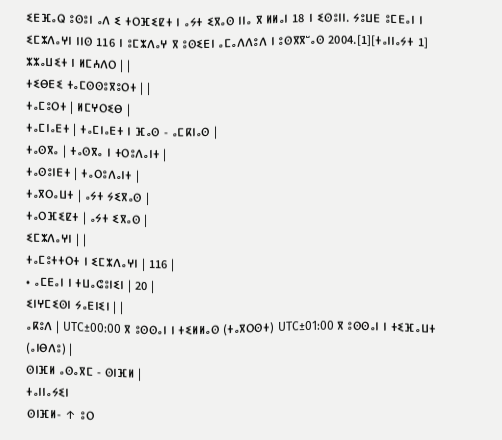ⵉⴹⴼⴰⵕ ⵓⵙⵓⵏ ⴰⴷ ⵉ ⵜⵔⴼⵉⵇⵜ ⵏ ⴰⵢⵜ ⵉⴳⴰⵙ ⵏⵏⴰ ⴳ ⵍⵍⴰⵏ 18 ⵏ ⵉⵙⵓⵏⵏ. ⵢⵓⵡⴹ ⵓⵎⴹⴰⵏ ⵏ ⵉⵎⵣⴷⴰⵖⵏ ⵏⵏⵙ 116 ⵏ ⵓⵎⵣⴷⴰⵖ ⴳ ⵓⵙⵉⴹⵏ ⴰⵎⴰⴷⴷⵓⴷ ⵏ ⵓⵙⴳⴳⵯⴰⵙ 2004.[1][ⵜⴰⵏⵏⴰⵢⵜ 1]
ⵣⵣⴰⵡⵉⵜ ⵏ ⵍⵎⵄⴷⵔ | |
ⵜⵉⴱⴹⵉ ⵜⴰⵎⵙⵙⵓⴳⵓⵔⵜ | |
ⵜⴰⵎⵓⵔⵜ | ⵍⵎⵖⵔⵉⴱ |
ⵜⴰⵎⵏⴰⴹⵜ | ⵜⴰⵎⵏⴰⴹⵜ ⵏ ⴼⴰⵙ - ⴰⵎⴽⵏⴰⵙ |
ⵜⴰⵙⴳⴰ | ⵜⴰⵙⴳⴰ ⵏ ⵜⵔⵓⴷⴰⵏⵜ |
ⵜⴰⵙⵓⵏⴹⵜ | ⵜⴰⵔⵓⴷⴰⵏⵜ |
ⵜⴰⴳⵔⴰⵡⵜ | ⴰⵢⵜ ⵢⵉⴳⴰⵙ |
ⵜⴰⵔⴼⵉⵇⵜ | ⴰⵢⵜ ⵉⴳⴰⵙ |
ⵉⵎⵣⴷⴰⵖⵏ | |
ⵜⴰⵎⵓⵜⵜⵔⵜ ⵏ ⵉⵎⵣⴷⴰⵖⵏ | 116 |
• ⴰⵎⴹⴰⵏ ⵏ ⵜⵡⴰⵛⵓⵏⵉⵏ | 20 |
ⵉⵏⵖⵎⵉⵙⵏ ⵢⴰⴹⵏⵉⵏ | |
ⴰⴽⵓⴷ | UTC±00:00 ⴳ ⵓⵙⵙⴰⵏ ⵏ ⵜⵉⵍⵍⴰⵙ (ⵜⴰⴳⵔⵙⵜ) UTC±01:00 ⴳ ⵓⵙⵙⴰⵏ ⵏ ⵜⵉⴼⴰⵡⵜ (ⴰⵏⴱⴷⵓ) |
ⵙⵏⴼⵍ ⴰⵙⴰⴳⵎ - ⵙⵏⴼⵍ |
ⵜⴰⵏⵏⴰⵢⵉⵏ
ⵙⵏⴼⵍ- ↑ ⵓⵔ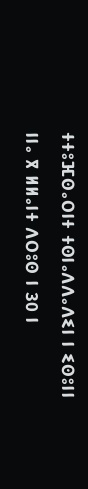ⵜⵜⵓⴼⵙⴰⵔⵏⵜ ⵜⵙⵏⴰⴷⴷⴰⴷⵉⵏ ⵏ ⵉⵙⵓⵏⵏ ⵏⵏⴰ ⴳ ⵍⵍⴰⵏⵜ ⴷⵔⵓⵙ ⵏ 30 ⵏ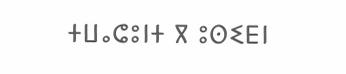ⵜⵡⴰⵛⵓⵏⵜ ⴳ ⵓⵙⵉⴹⵏ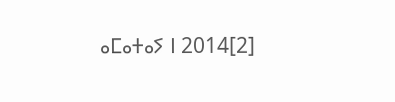ⴰⵎⴰⵜⴰⵢ ⵏ 2014[2]